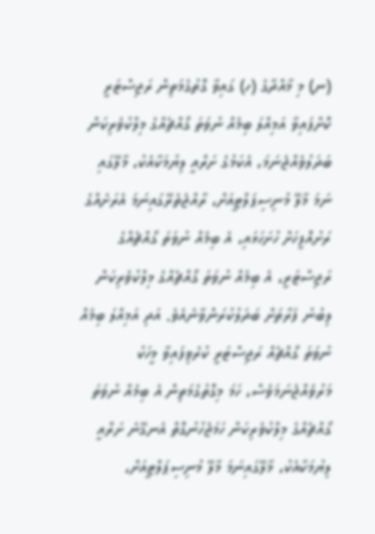(ނ) މި މާއްދާގެ (ހ) ގައިވާ ގޮތުގެމަތިން ރަޖިސްޓަރީ ކޮށްފައިވާ އަމިއްލަ ބިމެއް ނުވަތަ ގޯއްޗެއްގެ މިލްކުވެރިކަން ބަދަލުވެއްޖެނަމަ، އެކަމުގެ ށަރްއީ ލިޔުމަކާއެކު، މާލޭގައި ނަމަ މާލޭ މުނިސިޕަލްޓީއަށް، ރާއްޖެތެރޭގައިނަމަ އެރަށެއްގެ ރަށުއޮފީހަށް ހުށަހަޅައި، އެ ބިމެއް ނުވަތަ ގޯއްޗެއްގެ ރަޖިސްޓަރީ، އެ ބިމެއް ނުވަތަ ގޯއްޗެއްގެ މިލްކުވެރިކަން ލިބުނު ފަރާތަށް ބަދަލުކުރަންވާނެއެވެ. އަދި އަމިއްލަ ބިމެއް ނުވަތަ ގޯއްޗެއް ރަޖިސްޓަރީ ކުރެވިފައިވާ މީހަކު މަރުވެއްޖެނަމަވެސް، ހަމަ މިގޮތުގެމަތިން އެ ބިމެއް ނުވަތަ ގޯއްޗެއްގެ މިލްކުވެރިކަން ހަމަޖެހުނުގޮތް އެނގޭނެ ށަރްއީ ލިޔުމަކާއެކު، މާލޭގައިނަމަ މާލޭ މުނިސިޕަލްޓީއަށް،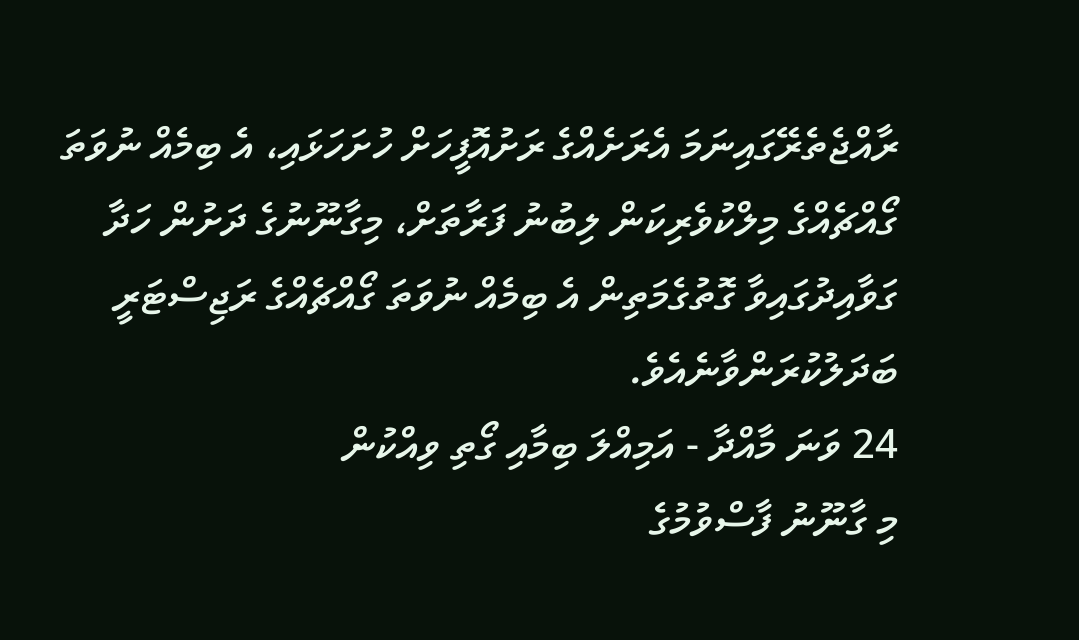ރާއްޖެތެރޭގައިނަމަ އެރަށެއްގެ ރަށުއޮފީހަށް ހުށަހަޅައި، އެ ބިމެއް ނުވަތަ ގޯއްޗެއްގެ މިލްކުވެރިކަން ލިބުނު ފަރާތަށް، މިގާނޫނުގެ ދަށުން ހަދާ ގަވާއިދުގައިވާ ގޮތުގެމަތިން އެ ބިމެއް ނުވަތަ ގޯއްޗެއްގެ ރަޖިސްޓަރީ ބަދަލުކުރަންވާނެއެވެ.
24 ވަނަ މާއްދާ - އަމިއްލަ ބިމާއި ގޯތި ވިއްކުން
މި ގާނޫނު ފާސްވުމުގެ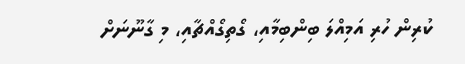ކުރިން ހުރި އަމިއްލަ ބިންބިމާއި، ގޯތިގޯއްޗާއި، މި ގާނޫނަށް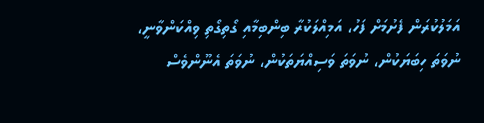އަމަލުކުރަން ފެށުމަށް ފަހު، އަމިއްލަކުރާ ބިންބިމާއި ގޯތިގޯތި ވިއްކަންވާނީ، ނުވަތަ ހިބަޔަކުން، ނުވަތަ ވަސިއްޔަތަކުން، ނުވަތަ އެނޫންވެސް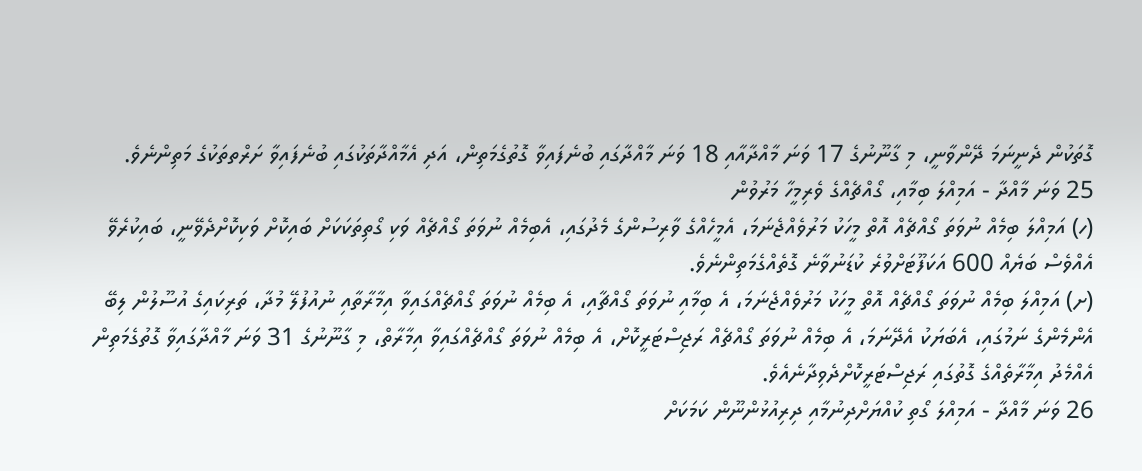ގޮތަކުން ދެނީނަމަ ދޭންވާނީ، މި ގާނޫނުގެ 17 ވަނަ މާއްދާއާއި 18 ވަނަ މާއްދާގައި ބުނެފައިވާ ގޮތުގެމަތިން، އަދި އެމާއްދާތަކުގައި ބުނެފައިވާ ށަރްތތަކުގެ މަތިންނެވެ.
25 ވަނަ މާއްދާ - އަމިއްލަ ބިމާއި، ގޯއްޗެއްގެ ވެރިމީހާ މަރުވުން
(ހ) އަމިއްލަ ބިމެއް ނުވަތަ ގޯއްޗެއް އޮތް މީހަކު މަރުވެއްޖެނަމަ، އެމީހެއްގެ ވާރިސުންގެ މެދުގައި، އެބިމެއް ނުވަތަ ގޯއްޗެއް ވަކި ގޯތިތަކަކަށް ބައިކޮށް ވަކިކޮށްދެވޭނީ، ބައިކުރެވޭ އެއްވެސް ބަޔެއް 600 އަކަފޫޓަށްވުރެ ކުޑަނުވާނެ ގޮތެއްގެމަތިންނެވެ.
(ށ) އަމިއްލަ ބިމެއް ނުވަތަ ގޯއްޗެއް އޮތް މީހަކު މަރުވެއްޖެނަމަ، އެ ބިމާއި ނުވަތަ ގޯއްޗާއި، އެ ބިމެއް ނުވަތަ ގޯއްޗެއްގައިވާ އިމާރާތާއި ނުއުފުލޭ މުދާ، ތަރިކައިގެ އުސޫލުން ލިބޭ އެންމެންގެ ނަމުގައި، އެބަޔަކު އެދޭނަމަ، އެ ބިމެއް ނުވަތަ ގޯއްޗެއް ރަޖިސްޓަރީކޮށް، އެ ބިމެއް ނުވަތަ ގޯއްޗެއްގައިވާ އިމާރާތް، މި ގާނޫނުގެ 31 ވަނަ މާއްދާގައިވާ ގޮތުގެމަތިން އެއްމެދު އިމާރާތެއްގެ ގޮތުގައި ރަޖިސްޓަރީކޮށްދެވިދާނެއެވެ.
26 ވަނަ މާއްދާ - އަމިއްލަ ގޯތި ކުއްޔަށްދިނުމާއި ދިރިއުޅުންނޫން ކަމަކަށް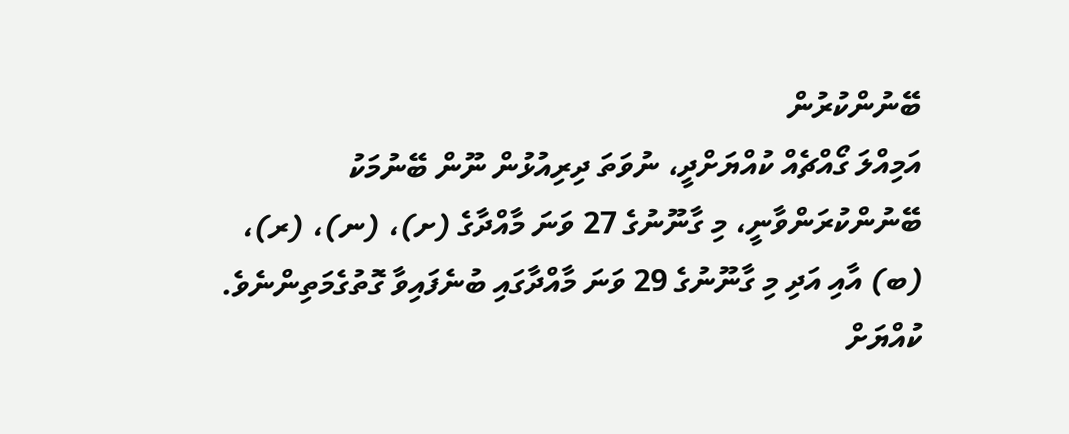ބޭނުންކުރުން
އަމިއްލަ ގޯއްޗެއް ކުއްޔަށްދީ، ނުވަތަ ދިރިއުޅުން ނޫން ބޭނުމަކު ބޭނުންކުރަންވާނީ، މި ގާނޫނުގެ 27 ވަނަ މާއްދާގެ (ށ)، (ނ)، (ރ)، (ބ) އާއި އަދި މި ގާނޫނުގެ 29 ވަނަ މާއްދާގައި ބުނެފައިވާ ގޮތުގެމަތިންނެވެ.
ކުއްޔަށް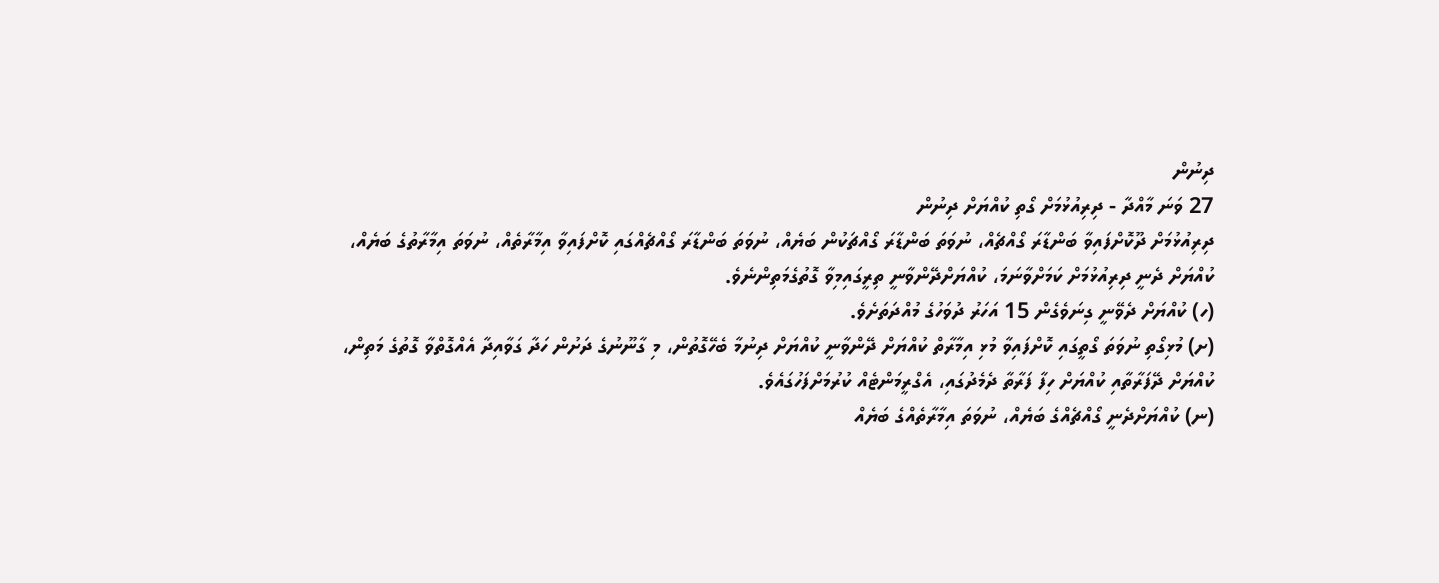ދިނުން
27 ވަނަ މާއްދާ - ދިރިއުޅުމަށް ގޯތި ކުއްޔަށް ދިނުން
ދިރިއުޅުމަށް ދޫކޮށްފައިވާ ބަންޑާރަ ގޯއްޗެއް، ނުވަތަ ބަންޑާރަ ގޯއްޗަކުން ބަޔެއް، ނުވަތަ ބަންޑާރަ ގޯއްޗެއްގައި ކޮށްފައިވާ އިމާރާތެއް، ނުވަތަ އިމާރާތުގެ ބަޔެއް، ކުއްޔަށް ދެނީ ދިރިއުޅުމަށް ކަމަށްވާނަމަ، ކުއްޔަށްދޭންވާނީ ތިރީގައިމިވާ ގޮތުގެމަތިންނެވެ.
(ހ) ކުއްޔަށް ދެވޭނީ ގިނަވެގެން 15 އަހަރު ދުވަހުގެ މުއްދަތަށެވެ.
(ށ) މުޅިގޯތި ނުވަތަ ގޯތީގައި ކޮށްފައިވާ މުޅި އިމާރާތް ކުއްޔަށް ދޭންވާނީ ކުއްޔަށް ދިނުމާ ބެހޭގޮތުން، މި ގާނޫނުގެ ދަށުން ހަދާ ގަވާއިދާ އެއްގޮތްވާ ގޮތުގެ މަތިން، ކުއްޔަށް ދޭފަރާތާއި ކުއްޔަށް ހިފާ ފަރާތާ ދެމެދުގައި، އެގްރީމަންޓެއް ކުރުމަށްފަހުގައެވެ.
(ނ) ކުއްޔަށްދެނީ ގޯއްޗެއްގެ ބަޔެއް، ނުވަތަ އިމާރާތެއްގެ ބަޔެއް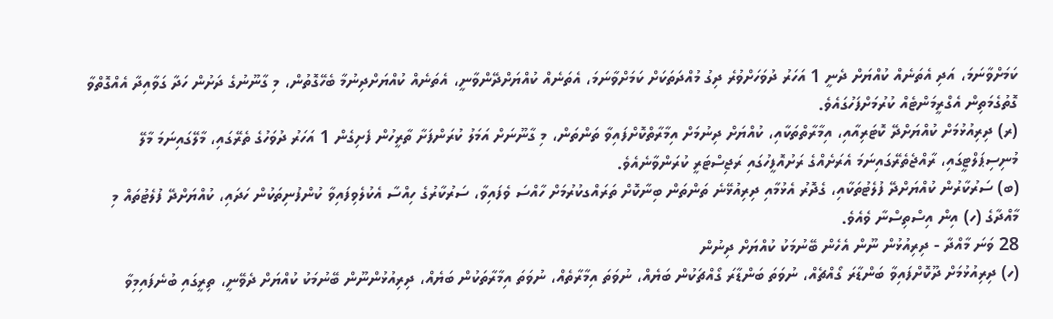ކަމަށްވާނަމަ، އަދި އެތަނެއް ކުއްޔަށް ދެނީ 1 އަހަރު ދުވަހަށްވުރެ ދިގު މުއްދަތަކަށް ކަމަށްވާނަމަ، އެތަނެއް ކުއްޔަށްދޭންވާނީ، އެތަނެއް ކުއްޔަށްދިނުމާ ބެހޭގޮތުން، މި ގާނޫނުގެ ދަށުން ހަދާ ގަވާއިދާ އެއްގޮތްވާ ގޮތުގެމަތިން އެގްރީމަންޓެއް ކުރުމަށްފަހުގައެވެ.
(ރ) ދިރިއުޅުމަށް ކުއްޔަށްދޭ ކޮޓަރިއާއި، އިމާރާތްތަކާއި، ކުއްޔަށް ދިނުމަށް އިމާރާތްކޮށްފައިވާ ތަންތަން، މި ގާނޫނަށް އަމަލު ކުރަންފަށާ ތާރީހުން ފެށިގެން 1 އަހަރު ދުވަހުގެ ތެރޭގައި، މާލޭގައިނަމަ މާލޭ މުނިސިޕަލްޓީގައި، ރާއްޖެތެރޭގައިނަމަ އެރަށެއްގެ ރަށުއޮފީހުގައި ރަޖިސްޓަރީ ކުރަންވާނެއެވެ.
(ބ) ސަރުކާރުން ކުއްޔަށްދޭ ފުލެޓުތަކާއި، ގެދޮރު އެޅުމާއި ދިރިއުޅޭނެ ތަންތަން ބިނާކޮށް ތަރައްގކުރުމަށް ހާއްސަ ވެފައިވާ، ސަރުކާރުގެ ހިއްސާ އެކުލެވިފައިވާ ކުންފުނިތަކުން ހަދައި، ކުއްޔަށްދޭ ފުލެޓުތައް މި މާއްދާގެ (ހ) އިން އިސްތިސްނާ ވެއެވެ.
28 ވަނަ މާއްދާ - ދިރިއުޅުން ނޫން އެހެން ބޭނުމަކު ކުއްޔަށް ދިނުން
(ހ) ދިރިއުޅުމަށް ދޫކޮށްފައިވާ ބަންޑާރަ ގޯއްޗެއް، ނުވަތަ ބަންޑާރަ ގޯއްޗަކުން ބަޔެއް، ނުވަތަ އިމާރާތެއް، ނުވަތަ އިމާރާތަކުން ބަޔެއް، ދިރިއުޅުންނޫން ބޭނުމަކު ކުއްޔަށް ދެވޭނީ، ތިރީގައި ބުނެފައިމިވާ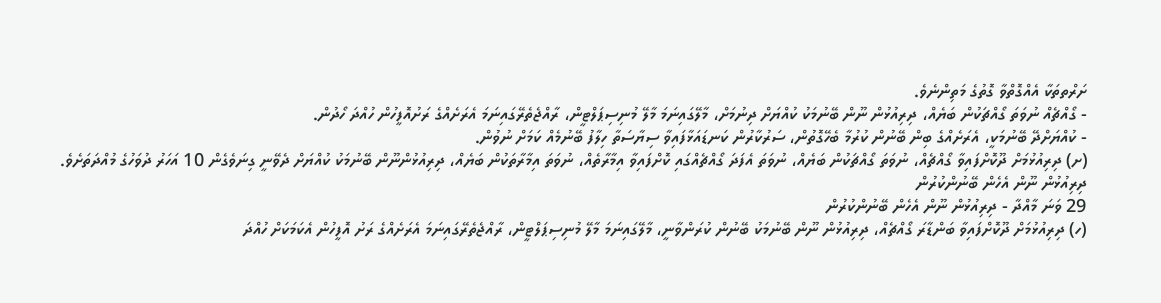ށަރްތތަކާ އެއްގޮތްވާ ގޮތުގެ މަތިންނެވެ.
- ގޯއްޗެއް ނުވަތަ ގޯއްޗަކުން ބަޔެއް، ދިރިއުޅުން ނޫން ބޭނުމަކު ކުއްޔަށް ދިނުމަށް، މާލޭގައިނަމަ މާލޭ މުނިސިޕަލްޓީން، ރާއްޖެތެރޭގައިނަމަ އެރަށެއްގެ ރަށުއޮފީހުން ހުއްދަ ހޯދުން.
- ކުއްޔަށްދޭ ބޭނުމަކީ، އެރަށެއްގެ ބިން ބޭނުން ކުރުމާ ބެހޭގޮތުން، ސަރުކާރުން ކަނޑައަޅާފައިވާ ސިޔާސަތާ ހިލާފު ބޭނުމެއް ކަމަށް ނުވުން.
(ށ) ދިރިއުޅުމަށް ދޫކޮށްފައިވާ ގޯއްޗެއް، ނުވަތަ ގޯއްޗަކުން ބަޔެއް، ނުވަތަ އެފަދަ ގޯއްޗެއްގައި ކޮށްފައިވާ އިމާރާތެއް، ނުވަތަ އިމާރާތަކުން ބަޔެއް، ދިރިއުޅުންނޫން ބޭނުމަކު ކުއްޔަށް ދެވޭނީ ގިނަވެގެން 10 އަހަރު ދުވަހުގެ މުއްދަތަށެވެ.
ދިރިއުޅުން ނޫން އެހެން ބޭނުންކުރުން
29 ވަނަ މާއްދާ - ދިރިއުޅުން ނޫން އެހެން ބޭނުންކުރުން
(ހ) ދިރިއުޅުމަށް ދޫކޮށްފައިވާ ބަންޑާރަ ގޯއްޗެއް، ދިރިއުޅުން ނޫން ބޭނުމަކު ބޭނުން ކުރަންވާނީ، މާލޭގައިނަމަ މާލޭ މުނިސިޕަލްޓީން، ރާއްޖެތެރޭގައިނަމަ އެރަށެއްގެ ރަށު އޮފީހުން އެކަމަކަށް ހުއްދަ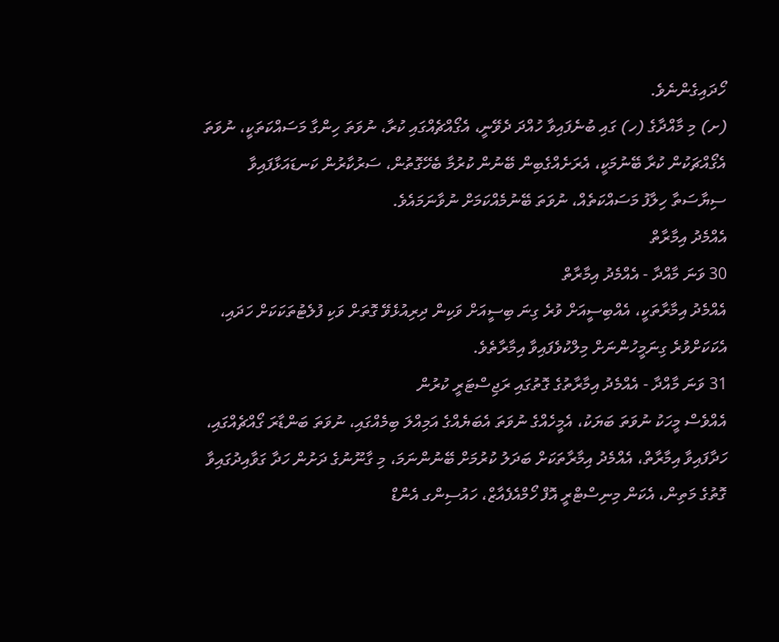ހޯދައިގެންނެވެ.
(ށ) މި މާއްދާގެ (ހ) ގައި ބުނެފައިވާ ހުއްދަ ދެވޭނީ، އެގޯއްޗެއްގައި ކުރާ، ނުވަތަ ހިންގާ މަސައްކަތަކީ، ނުވަތަ އެގޯއްޗަކުން ކުރާ ބޭނުމަކީ، އެރަށެއްގެބިން ބޭނުން ކުރުމާ ބެހޭގޮތުން، ސަރުކާރުން ކަނޑައަޅާފައިވާ ސިޔާސަތާ ހިލާފު މަސައްކަތެއް، ނުވަތަ ބޭނުމެއްކަމަށް ނުވާނަމައެވެ.
އެއްމެދު އިމާރާތް
30 ވަނަ މާއްދާ - އެއްމެދު އިމާރާތް
އެއްމެދު އިމާރާތަކީ، އެއްބިސީއަށް ވުރެ ގިނަ ބިސީއަށް ވަކިން ދިރިއުޅެވޭ ގޮތަށް ވަކި ފުލެޓުތަކަކަށް ހަދައި، އެކަކަށްވުރެ ގިނަމީހުންނަށް މިލްކުވެފައިވާ އިމާރާތެވެ.
31 ވަނަ މާއްދާ - އެއްމެދު އިމާރާތުގެ ގޮތުގައި ރަޖިސްޓަރީ ކުރުން
އެއްވެސް މީހަކު ނުވަތަ ބަޔަކު، އެމީހެއްގެ ނުވަތަ އެބަޔެއްގެ އަމިއްލަ ބިމެއްގައި، ނުވަތަ ބަންޑާރަ ގޯއްޗެއްގައި، ހަދާފައިވާ އިމާރާތް، އެއްމެދު އިމާރާތަކަށް ބަދަލު ކުރުމަށް ބޭނުންނަމަ، މި ގާނޫނުގެ ދަށުން ހަދާ ގަވާއިދުގައިވާ ގޮތުގެ މަތިން، އެކަން މިނިސްޓްރީ އޮފް ހޯމްއެފެއާޒް، ހައުސިންގ އެންޑް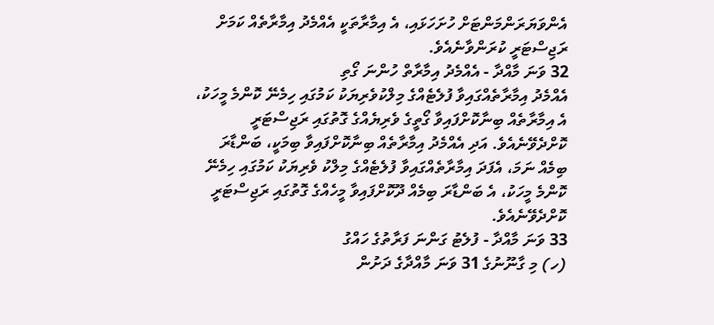އެންވަޔަރަންމަންޓަށް ހުށަހަޅައި، އެ އިމާރާތަކީ އެއްމެދު އިމާރާތެއް ކަމަށް ރަޖިސްޓަރީ ކުރަންވާނެއެވެ.
32 ވަނަ މާއްދާ - އެއްމެދު އިމާރާތް ހުންނަ ގޯތި
އެއްމެދު އިމާރާތެއްގައިވާ ފުލެޓެއްގެ މިލްކުވެރިޔަކު ކަމުގައި ހިމެނޭ ކޮންމެ މީހަކު، އެ އިމާރާތެއް ބިނާކޮށްފައިވާ ގޯތީގެ ވެރިޔެއްގެ ގޮތުގައި ރަޖިސްޓަރީ ކޮށްދެވޭނެއެވެ. އަދި އެއްމެދު އިމާރާތެއް ބިނާކޮށްފައިވާ ބިމަކީ، ބަންޑާރަ ބިމެއް ނަމަ، އެފަދަ އިމާރާތެއްގައިވާ ފުލެޓެއްގެ މިލްކު ވެރިޔަކު ކަމުގައި ހިމެނޭ ކޮންމެ މީހަކު، އެ ބަންޑާރަ ބިމެއް ދޫކޮށްފައިވާ މީހެއްގެ ގޮތުގައި ރަޖިސްޓަރީ ކޮށްދެވޭނެއެވެ.
33 ވަނަ މާއްދާ - ފުލެޓު ގަންނަ ފަރާތުގެ ހައްގު
(ހ) މި ގާނޫނުގެ 31 ވަނަ މާއްދާގެ ދަށުން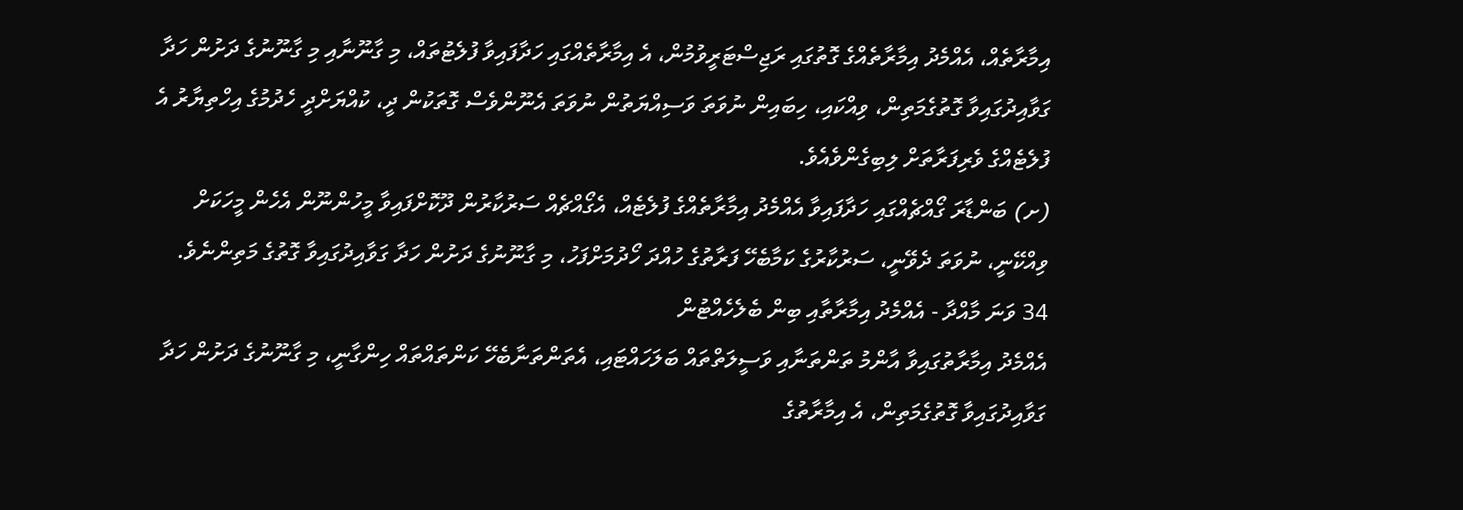އިމާރާތެއް، އެއްމެދު އިމާރާތެއްގެ ގޮތުގައި ރަޖިސްޓަރީވުމުން، އެ އިމާރާތެއްގައި ހަދާފައިވާ ފުލެޓުތައް، މި ގާނޫނާއި މި ގާނޫނުގެ ދަށުން ހަދާ ގަވާއިދުގައިވާ ގޮތުގެމަތިން، ވިއްކައި، ހިބައިން ނުވަތަ ވަސިއްޔަތުން ނުވަތަ އެނޫންވެސް ގޮތަކުން ދީ، ކުއްޔަށްދީ ހެދުމުގެ އިހްތިޔާރު އެ ފުލެޓެއްގެ ވެރިފަރާތަށް ލިބިގެންވެއެވެ.
(ށ) ބަންޑާރަ ގޯއްޗެއްގައި ހަދާފައިވާ އެއްމެދު އިމާރާތެއްގެ ފުލެޓެއް، އެގޯއްޗެއް ސަރުކާރުން ދޫކޮށްފައިވާ މީހުންނޫން އެހެން މީހަކަށް ވިއްކޭނީ، ނުވަތަ ދެވޭނީ، ސަރުކާރުގެ ކަމާބެހޭ ފަރާތުގެ ހުއްދަ ހޯދުމަށްފަހު، މި ގާނޫނުގެ ދަށުން ހަދާ ގަވާއިދުގައިވާ ގޮތުގެ މަތިންނެވެ.
34 ވަނަ މާއްދާ - އެއްމެދު އިމާރާތާއި ބިން ބެލެހެއްޓުން
އެއްމެދު އިމާރާތުގައިވާ އާންމު ތަންތަނާއި ވަސީލަތްތައް ބަލަހައްޓައި، އެތަންތަނާބެހޭ ކަންތައްތައް ހިންގާނީ، މި ގާނޫނުގެ ދަށުން ހަދާ ގަވާއިދުގައިވާ ގޮތުގެމަތިން، އެ އިމާރާތުގެ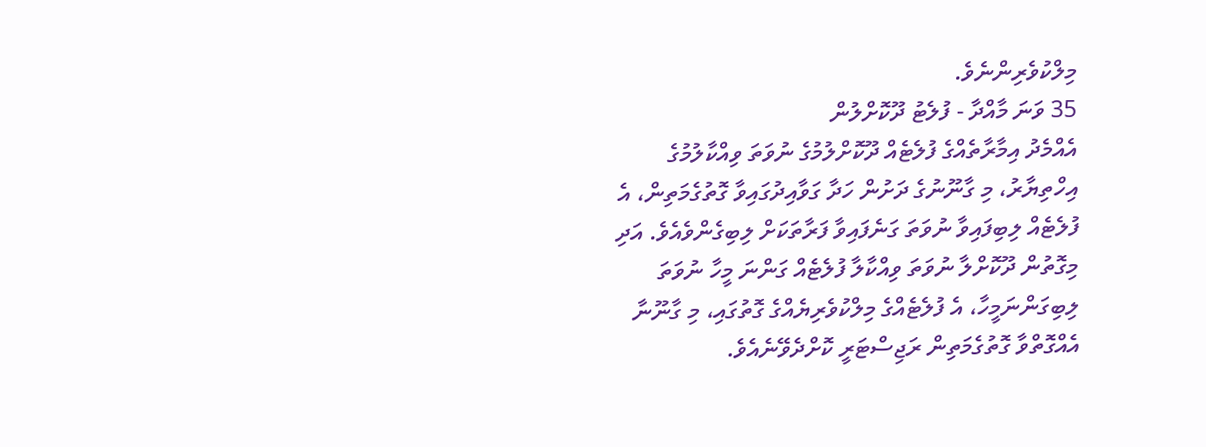މިލްކުވެރިންނެވެ.
35 ވަނަ މާއްދާ - ފުލެޓު ދޫކޮށްލުން
އެއްމެދު އިމާރާތެއްގެ ފުލެޓެއް ދޫކޮށްލުމުގެ ނުވަތަ ވިއްކާލުމުގެ އިހްތިޔާރު، މި ގާނޫނުގެ ދަށުން ހަދާ ގަވާއިދުގައިވާ ގޮތުގެމަތިން، އެ ފުލެޓެއް ލިބިފައިވާ ނުވަތަ ގަނެފައިވާ ފަރާތަކަށް ލިބިގެންވެއެވެ. އަދި މިގޮތުން ދޫކޮށްލާ ނުވަތަ ވިއްކާލާ ފުލެޓެއް ގަންނަ މީހާ ނުވަތަ ލިބިގަންނަމީހާ، އެ ފުލެޓެއްގެ މިލްކުވެރިޔެއްގެ ގޮތުގައި، މި ގާނޫނާ އެއްގޮތްވާ ގޮތުގެމަތިން ރަޖިސްޓަރީ ކޮށްދެވޭނެއެވެ.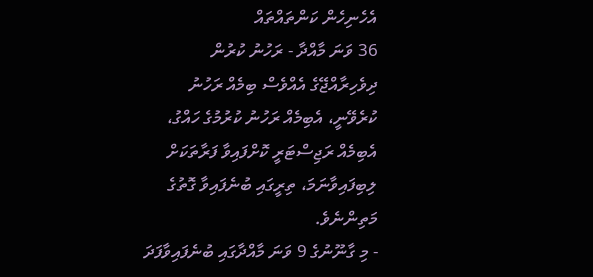އެހެނިހެން ކަންތައްތައް
36 ވަނަ މާއްދާ - ރަހުނު ކުރުން
ދިވެހިރާއްޖޭގެ އެއްވެސް ބިމެއް ރަހުނު ކުރެވޭނީ، އެބިމެއް ރަހުނު ކުރުމުގެ ހައްގު، އެބިމެއް ރަޖިސްޓަރީ ކޮށްފައިވާ ފަރާތަކަށް ލިބިފައިވާނަމަ، ތިރީގައި ބުނެފައިވާ ގޮތުގެ މަތިންނެވެ.
- މި ގާނޫނުގެ 9 ވަނަ މާއްދާގައި ބުނެފައިވާފަދަ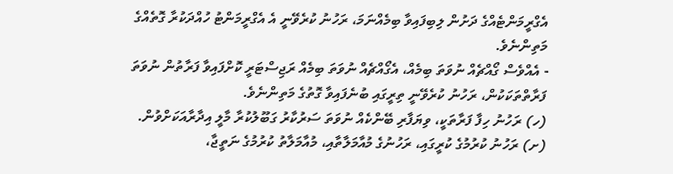އެގްރީމަންޓެއްގެ ދަށުން ލިބިފައިވާ ބިމެއްނަމަ، ރަހުނު ކުރެވޭނީ އެ އެގްރީމަންޓު ހުއްދަކުރާ ގޮތެއްގެ މަތިންނެވެ.
- އެއްވެސް ގޯއްޗެއް ނުވަތަ ބިމެއް، އެގޯއްޗެއް ނުވަތަ ބިމެއް ރަޖިސްޓަރީ ކޮށްފައިވާ ފަރާތުން ނުވަތަ ފަރާތްތަކަކުން، ރަހުނު ކުރެވޭނީ ތިރީގައި ބުނެފައިވާ ގޮތުގެ މަތިންނެވެ.
(ހ) ރަހުނު ހިފާ ފަރާތަކީ، ވިޔަފާރި ބޭންކެއް ނުވަތަ ސަރުކާރު ގަބޫލުކުރާ މާލީ އިދާރާއަކަށްވުން.
(ށ) ރަހުނު ކުރުމުގެ ކުރީގައި، ރަހުނުގެ މުއާމަލާތާއި، މުއާމަލާތު ކުރުމުގެ ނަތީޖާ،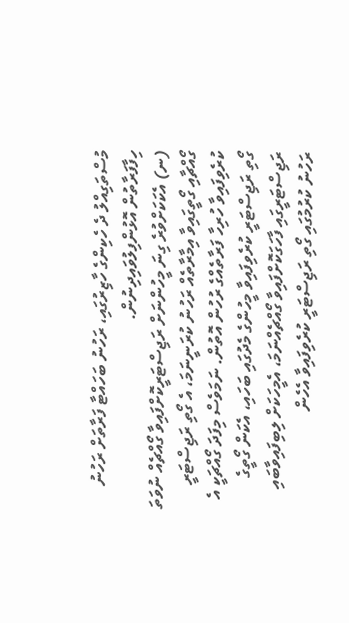މުސްތަގިއްލު ދެ ހެކިންގެ ހާޒިރުގައި، ރަހުނު ބަހައްޓާ ފަރާތަށް ރަހުނު ހިފާފަރާތުން އޮޅުންފިލުވައިދިނުން.
(ނ) އެކަކަށްވުރެ ގިނަ މީހުންނަށް ރަޖިސްޓަރީކޮށްފައިވާ ގޯއްޗެއް ނުވަތަ ގޯއްޗާއި ގޯތީގައިވާ އިމާރާތެއް ރަހުނު ކުރަނީނަމަ، އެ ގޯތި ރަޖިސްޓަރީ ކުރެވިފައިވާ ހުރިހާ ފަރާތެއްގެ ރުހުން އޮތުން. ނަމަވެސް މިފަދަ ގޯއްޗަކީ އެ ގޯތި ރަޖިސްޓަރީ ކުރެވިފައިވާ މީހުންގެ މެދުގައި ބަހައި، އެކަން ގޯތީގެ ރަޖިސްޓަރީގައި ފާހަގަކޮށްފައިވާ ގޯއްޗެއްނަމަ، އެމީހަކަށް ލިބިފައިވާބައި ރަހުނު ކުރުމުގައި ގޯތި ރަޖިސްޓަރީ ކުރެވިފައިވާ އެހެން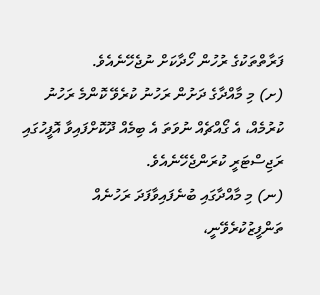ފަރާތްތަކުގެ ރުހުން ހޯދާކަށް ނުޖެހޭނެއެވެ.
(ށ) މި މާއްދާގެ ދަށުން ރަހުނު ކުރެވޭ ކޮންމެ ރަހުނު ކުރުމެއް، އެ ގޯއްޗެއް ނުވަތަ އެ ބިމެއް ދޫކޮށްފައިވާ އޮފީހުގައި ރަޖިސްޓަރީ ކުރަންޖެހޭނެއެވެ.
(ނ) މި މާއްދާގައި ބުނެފައިވާފަދަ ރަހުނެއް ތަންފީޒުކުރެވޭނީ،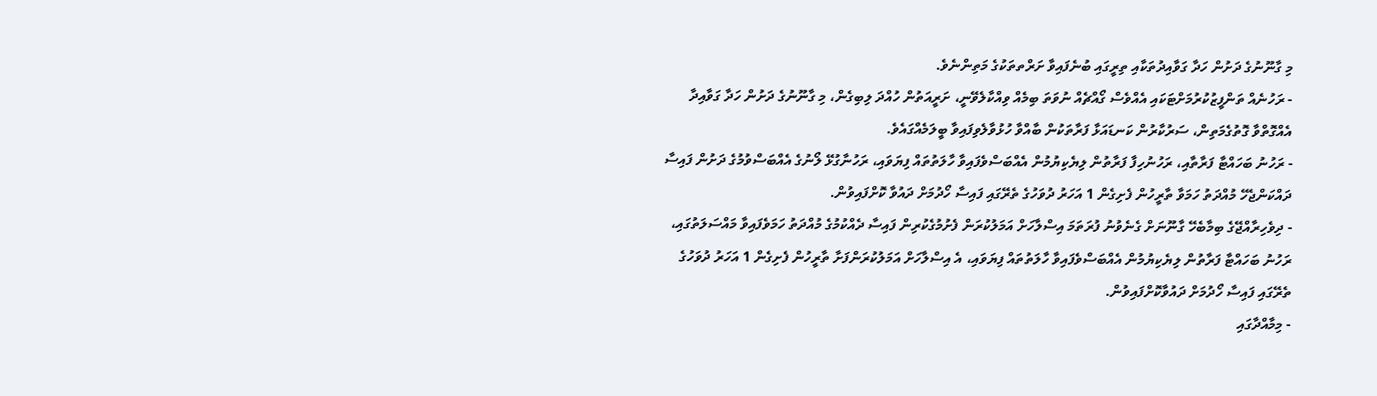މި ގާނޫނުގެ ދަށުން ހަދާ ގަވާއިދުތަކާއި ތިރީގައި ބުނެފައިވާ ށަރްތތަކުގެ މަތިންނެވެ.
- ރަހުނެއް ތަންފީޒުކުރުމަށްޓަކައި އެއްވެސް ގޯއްޗެއް ނުވަތަ ބިމެއް ވިއްކާލެވޭނީ، ށަރީއަތުން ހުއްދަ ލިބިގެން، މި ގާނޫނުގެ ދަށުން ހަދާ ގަވާއިދާ އެއްގޮތްވާ ގޮތުގެމަތިން، ސަރުކާރުން ކަނޑައަޅާ ފަރާތަކުން ބާއްވާ ހުޅުވާލެވިފައިވާ ބީލަމެއްގައެވެ.
- ރަހުނު ބަހައްޓާ ފަރާތާއި، ރަހުނުހިފާ ފަރާތުން ލިޔެކިޔުމުން އެއްބަސްވެފައިވާ ހާލަތުތައް ފިޔަވައި، ރަހުނާގުޅޭ ލޯނުގެ އެއްބަސްވުމުގެ ދަށުން ފައިސާ ދައްކަންޖެހޭ މުއްދަތު ހަމަވާ ތާރީހުން ފެށިގެން 1 އަހަރު ދުވަހުގެ ތެރޭގައި ފައިސާ ހޯދުމަށް ދައުވާ ކޮށްފައިވުން.
- ދިވެހިރާއްޖޭގެ ބިމާބެހޭ ގާނޫނަށް ގެނެވުނު ފުރަތަމަ އިސްލާހަށް އަމަލުކުރަން ފެށުމުގެކުރިން ފައިސާ ދެއްކުމުގެ މުއްދަތު ހަމަވެފައިވާ މައްސަލަތުގައި، ރަހުނު ބަހައްޓާ ފަރާތުން ލިޔެކިޔުމުން އެއްބަސްވެފައިވާ ހާލަތުތައް ފިޔަވައި، އެ އިސްލާހަށް އަމަލުކުރަންފަށާ ތާރީހުން ފެށިގެން 1 އަހަރު ދުވަހުގެ ތެރޭގައި ފައިސާ ހޯދުމަށް ދައުވާކޮށްފައިވުން.
- މިމާއްދާގައި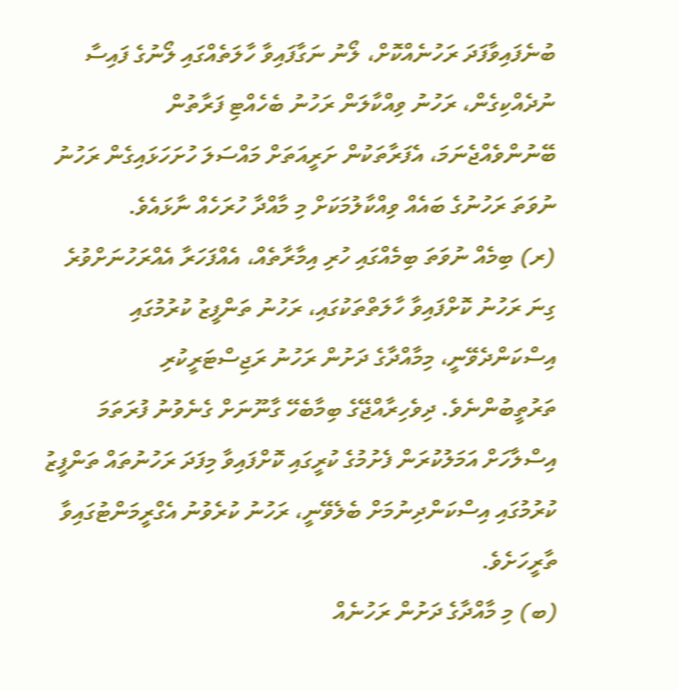ބުނެފައިވާފަދަ ރަހުނެއްކޮށް، ލޯނު ނަގާފައިވާ ހާލަތެއްގައި ލޯނުގެ ފައިސާ ނުދެއްކިގެން، ރަހުނު ވިއްކާލަން ރަހުނު ބެހެއްޓި ފަރާތުން ބޭނުންވެއްޖެނަމަ، އެފަރާތަކުން ށަރީއަތަށް މައްސަލަ ހުށަހަޅައިގެން ރަހުނު ނުވަތަ ރަހުނުގެ ބައެއް ވިއްކާލުމަކަށް މި މާއްދާ ހުރަހެއް ނާޅައެވެ.
(ރ) ބިމެއް ނުވަތަ ބިމެއްގައި ހުރި އިމާރާތެއް، އެއްފަހަރާ އެއްރަހުނަށްވުރެ ގިނަ ރަހުނު ކޮށްފައިވާ ހާލަތްތަކުގައި، ރަހުނު ތަންފީޒު ކުރުމުގައި އިސްކަންދެވޭނީ، މިމާއްދާގެ ދަށުން ރަހުނު ރަޖިސްޓަރީކުރި ތަރުތީބުންނެވެ. ދިވެހިރާއްޖޭގެ ބިމާބެހޭ ގާނޫނަށް ގެނެވުނު ފުރަތަމަ އިސްލާހަށް އަމަލުކުރަން ފެށުމުގެ ކުރީގައި ކޮށްފައިވާ މިފަދަ ރަހުނުތައް ތަންފީޒު ކުރުމުގައި އިސްކަންދިނުމަށް ބެލެވޭނީ، ރަހުނު ކުރެވުނު އެގްރީމަންޓުގައިވާ ތާރީހަށެވެ.
(ބ) މި މާއްދާގެ ދަށުން ރަހުނެއް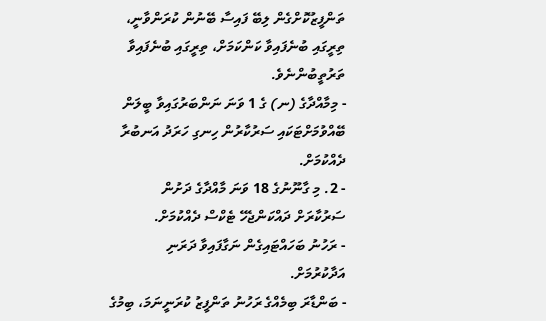ތަންފީޒުކޮށްގެން ލިބޭ ފައިސާ ބޭނުން ކުރަންވާނީ، ތިރީގައި ބުނެފައިވާ ކަންކަމަށް، ތިރީގައި ބުނެފައިވާ ތަރުތީބުންނެވެ.
- މިމާއްދާގެ (ނ) ގެ 1 ވަނަ ނަންބަރުގައިވާ ބީލަން ބޭއްވުމަށްޓަކައި ސަރުކާރުން ހިނގި ހަރަދު އަނބުރާ ދެއްކުމަށް.
- 2. މި ގާނޫނުގެ 18 ވަނަ މާއްދާގެ ދަށުން ސަރުކާރަށް ދައްކަންޖެހޭ ޓެކްސް ދެއްކުމަށް.
- ރަހުނު ބަހައްޓައިގެން ނަގާފައިވާ ދަރަނި އަދާކުރުމަށް.
- ބަންޑާރަ ބިމެއްގެ ރަހުނު ތަންފީޒު ކުރަނީނަމަ، ބިމުގެ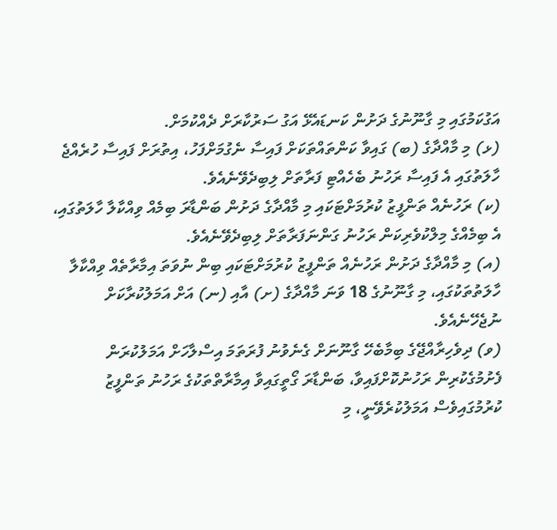އަގުކަމުގައި މި ގާނޫނުގެ ދަށުން ކަނޑައެޅޭ އަގު ސަރުކާރަށް ދެއްކުމަށް.
(ޅ) މި މާއްދާގެ (ބ) ގައިވާ ކަންތައްތަކަށް ފައިސާ ނެގުމަށްފަހު، އިތުރަށް ފައިސާ ހުރެއްޖެ ހާލަތުގައި އެ ފައިސާ ރަހުނު ބެހެއްޓި ފަރާތަށް ލިބިދެވޭނެއެވެ.
(ކ) ރަހުނެއް ތަންފީޒު ކުރުމަށްޓަކައި މި މާއްދާގެ ދަށުން ބަންޑާރަ ބިމެއް ވިއްކާލާ ހާލަތުގައި، އެ ބިމެއްގެ މިލްކުވެރިކަން ރަހުނު ގަންނަފަރާތަށް ލިބިދެވޭނެއެވެ.
(އ) މި މާއްދާގެ ދަށުން ރަހުނެއް ތަންފީޒު ކުރުމަށްޓަކައި ބިން ނުވަތަ އިމާރާތެއް ވިއްކާލާ ހާލަތުތަކުގައި، މި ގާނޫނުގެ 18 ވަނަ މާއްދާގެ (ށ) އާއި (ނ) އަށް އަމަލުކުރާކަށް ނުޖެހޭނެއެވެ.
(ވ) ދިވެހިރާއްޖޭގެ ބިމާބެހޭ ގާނޫނަށް ގެނެވުނު ފުރަތަމަ އިސްލާހަށް އަމަލުކުރަން ފެށުމުގެކުރިން ރަހުނުކޮށްފައިވާ، ބަންޑާރަ ގޯތީގައިވާ އިމާރާތްތަކުގެ ރަހުނު ތަންފީޒު ކުރުމުގައިވެސް އަމަލުކުރެވޭނީ، މި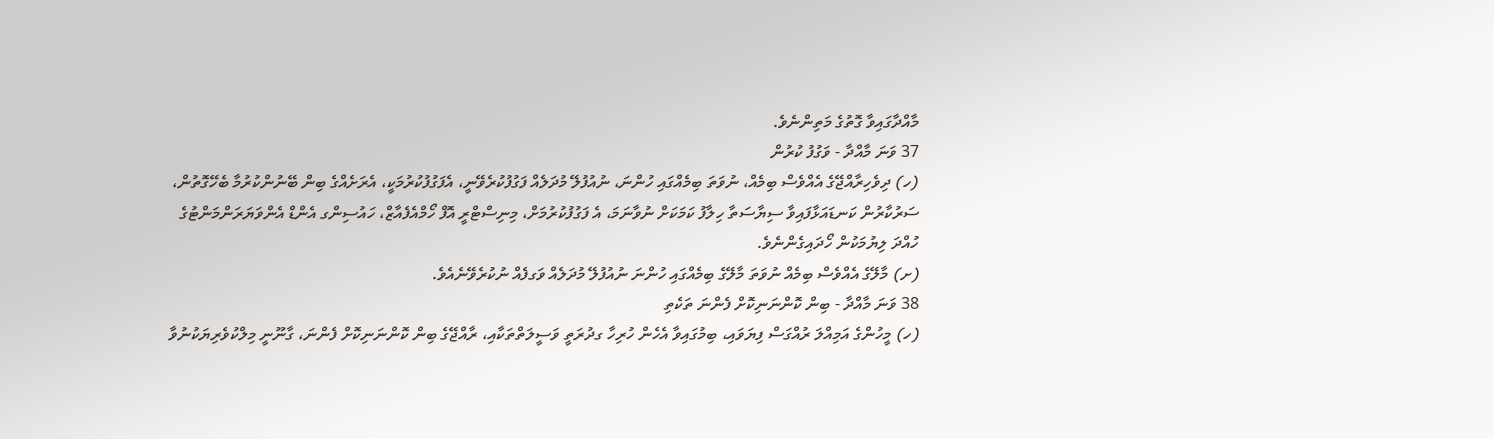މާއްދާގައިވާ ގޮތުގެ މަތިންނެވެ.
37 ވަނަ މާއްދާ - ވަގުފު ކުރުން
(ހ) ދިވެހިރާއްޖޭގެ އެއްވެސް ބިމެއް، ނުވަތަ ބިމެއްގައި ހުންނަ، ނުއުފުލޭ މުދަލެއް ފަގުފުކުރެވޭނީ، އެފަގުފުކުރުމަކީ، އެރަށެއްގެ ބިން ބޭނުންކުރުމާ ބެހޭގޮތުން، ސަރުކާރުން ކަނޑައަޅާފައިވާ ސިޔާސަތާ ހިލާފު ކަމަކަށް ނުވާނަމަ، އެ ފަގުފުކުރުމަށް، މިނިސްޓްރީ އޮފް ހޯމްއެފެއާޒް، ހައުސިންގ އެންޑް އެންވަޔަރަންމަންޓުގެ ހުއްދަ ލިޔުމަކުން ހޯދައިގެންނެވެ.
(ށ) މާލޭގެ އެއްވެސް ބިމެއް ނުވަތަ މާލޭގެ ބިމެއްގައި ހުންނަ ނުއުފުލޭ މުދަލެއް ވަގފެއް ނުކުރެވޭނެއެވެ.
38 ވަނަ މާއްދާ - ބިން ކޮންނަނިކޮށް ފެންނަ ތަކެތި
(ހ) މީހުންގެ އަމިއްލަ ރުއްގަސް ފިޔަވައި، ބިމުގައިވާ އެހެން ހުރިހާ ގދުރަތީ ވަސީލަތްތަކާއި، ރާއްޖޭގެ ބިން ކޮންނަނިކޮށް ފެންނަ، ގާނޫނީ މިލްކުވެރިޔަކުނުވާ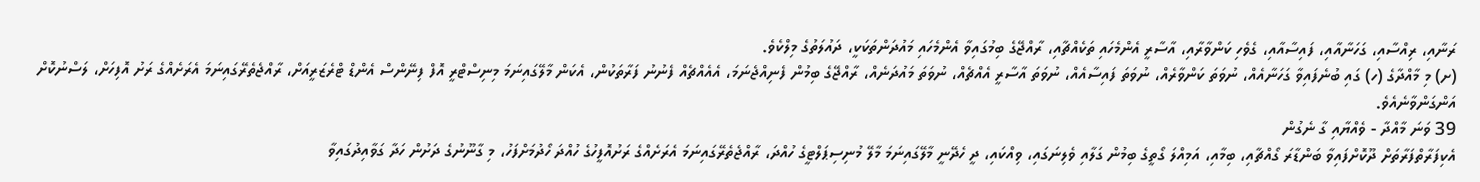ރަނާއި، ރިއްސާއި، ގަހަނާއާއި، ފައިސާއާއި، ގެވެހި ކަންވާރާއި، އާސާރީ އެންމެހައި ތަކެއްޗާއި، ރާއްޖޭގެ ބިމުގައިވާ އެންމެހައި މައުދަންތަކަކީ، ދައުލަތުގެ މިލްކެވެ.
(ށ) މި މާއްދާގެ (ހ) ގައި ބުނެފައިވާ ގަހަނާއެއް، ނުވަތަ ކަންވާރެއް، ނުވަތަ ފައިސާއެއް، ނުވަތަ އާސާރީ އެއްޗެއް، ނުވަތަ މައުދަނެއް، ރާއްޖޭގެ ބިމުން ފެނިއްޖެނަމަ، އެއެއްޗެއް ފެނުނު ފަރާތަކުން، އެކަން މާލޭގައިނަމަ މިނިސްޓްރީ އޮފް ފިނޭންސް އެންޑް ޓްރެޒަރީއަށް، ރާއްޖެތެރޭގައިނަމަ އެރަށެއްގެ ރަށު އޮފިހަށް، ލަސްނުކޮށް އަންގަންވާނެއެވެ.
39 ވަނަ މާއްދާ - ވެއްޔާއި ގާ ނެގުން
އެކިފަރާތްފަރާތަށް ދޫކޮށްފައިވާ ބަންޑާރަ ގޯއްޗާއި، ބިމާއި، އަމިއްލަ ގޯތީގެ ބިމުން ގަލާއި ވެލިނަގައި، ވިއްކައި، ދީ ހެދޭނީ މާލޭގައިނަމަ މާލޭ މުނިސިޕަލްޓީގެ ހުއްދަ، ރާއްޖެތެރޭގައިނަމަ އެރަށެއްގެ ރަށުއޮފީހުގެ ހުއްދަ ހޯދުމަށްފަހު، މި ގާނޫނުގެ ދަށުން ހަދާ ގަވާއިދުގައިވާ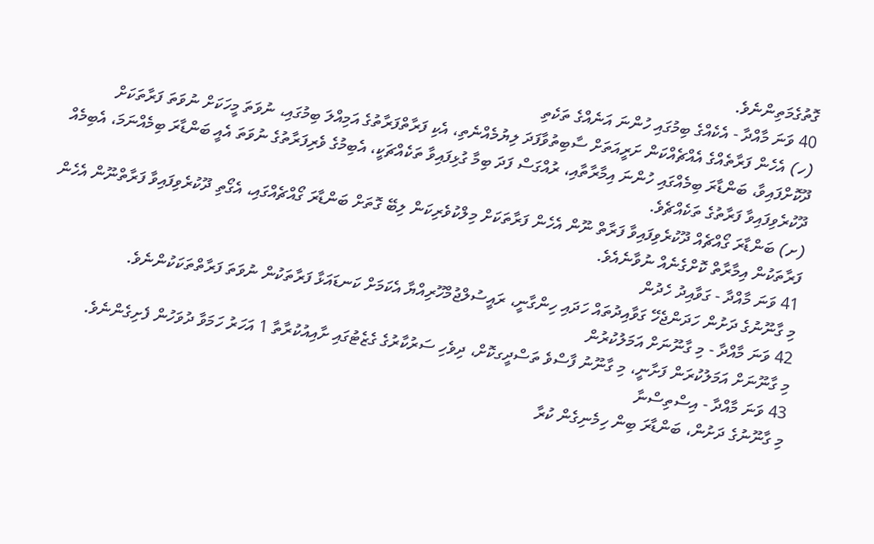ގޮތުގެމަތިންނެވެ.
40 ވަނަ މާއްދާ - އެކެއްގެ ބިމުގައި ހުންނަ އަނެއްގެ ތަކެތި
(ހ) އެހެން ފަރާތެއްގެ އެއްޗެއްކަން ށަރީއަތަށް ސާބިތުވާފަދަ ލިޔުމެއްނެތި، އެކި ފަރާތްފަރާތުގެ އަމިއްލަ ބިމުގައި، ނުވަތަ މީހަކަށް ނުވަތަ ފަރާތަކަށް ދޫކޮށްފައިވާ، ބަންޑާރަ ބިމެއްގައި ހުންނަ އިމާރާތާއި، ރުއްގަސް ފަދަ ބިމާ ގުޅިފައިވާ ތަކެއްޗަކީ، އެބިމުގެ ވެރިފަރާތުގެ ނުވަތަ އެއީ ބަންޑާރަ ބިމެއްނަމަ، އެބިމެއް ދޫކުރެވިފައިވާ ފަރާތުގެ ތަކެއްޗެވެ.
(ށ) ބަންޑާރަ ގޯއްޗެއް ދޫކުރެވިފައިވާ ފަރާތް ނޫން އެހެން ފަރާތަކަށް މިލްކުވެރިކަން ލިބޭ ގޮތަށް ބަންޑާރަ ގޯއްޗެއްގައި، އެގޯތި ދޫކުރެވިފައިވާ ފަރާތްނޫން އެހެން ފަރާތަކުން އިމާރާތް ކޮށްގެނެއް ނުވާނެއެވެ.
41 ވަނަ މާއްދާ - ގަވާއިދު ހެދުން
މި ގާނޫނުގެ ދަށުން ހަދަންޖެހޭ ގަވާއިދުތައް ހަދައި ހިންގާނީ، ރައީސުލްޖުމްހޫރިއްޔާ އެކަމަށް ކަނޑައަޅާ ފަރާތަކުން ނުވަތަ ފަރާތްތަކަކުންނެވެ.
42 ވަނަ މާއްދާ - މި ގާނޫނަށް އަމަލުކުރުން
މި ގާނޫނަށް އަމަލުކުރަން ފަށާނީ، މި ގާނޫނު ފާސްވެ ތަސްދީގކޮށް، ދިވެހި ސަރުކާރުގެ ގެޒެޓުގައި ށާއިއުކުރާތާ 1 އަހަރު ހަމަވާ ދުވަހުން ފެށިގެންނެވެ.
43 ވަނަ މާއްދާ - އިސްތިސްނާ
މި ގާނޫނުގެ ދަށުން، ބަންޑާރަ ބިން ހިމެނިގެން ކުރާ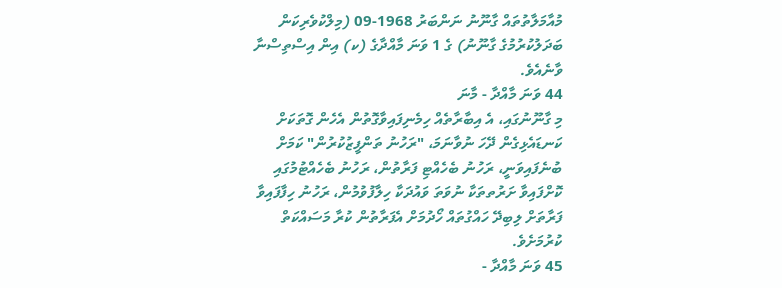މުއާމަލާތުތައް ގާނޫނު ނަންބަރު 1968-09 (މިލްކުވެރިކަން ބަދަލުކުރުމުގެ ގާނޫނު) ގެ 1 ވަނަ މާއްދާގެ (ކ) އިން އިސްތިސްނާ ވާނެއެވެ.
44 ވަނަ މާއްދާ - މާނަ
މި ގާނޫނުގައި، އެ އިބާރާތެއް ހިމެނިފައިވާގޮތުން އެހެން ގޮތަކަށް ކަނޑައެޅިގެން ދޭހަ ނުވާނަމަ، "ރަހުނު ތަންފީޒުކުރުން" ކަމަށް ބުނެފައިވަނީ، ރަހުނު ބެހެއްޓި ފަރާތުން، ރަހުނު ބެހެއްޓުމުގައި ކޮށްފައިވާ ށަރުތތަކާ ނުވަތަ ވައުދަކާ ހިލާފުވުމުން، ރަހުނު ހިފާފައިވާ ފަރާތަށް ލިބިދޭ ހައްގުތައް ހޯދުމަށް އެފަރާތުން ކުރާ މަސައްކަތް ކުރުމަށެވެ.
45 ވަނަ މާއްދާ -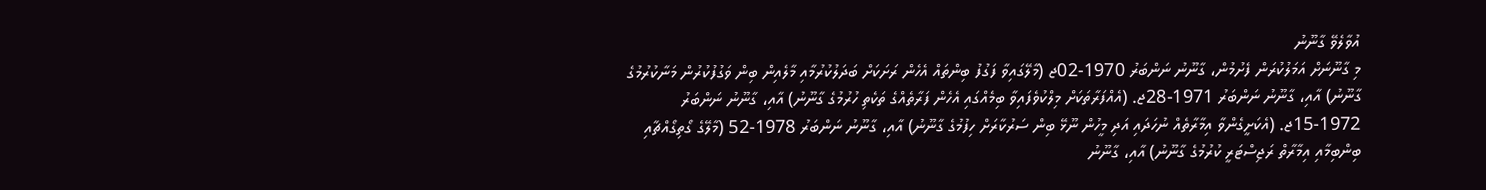އުވާލެވޭ ގާނޫނު
މި ގާނޫނަށް އަމަލުކުރަން ފެށުމުން، ގާނޫނު ނަންބަރު 1970-02ޖ (މާލޭގައިވާ ފަގުފު ބިންތައް އެހެން ރަށަކަށް ބަދަލުކުރުމާއި މާލެއިން ބިން ވަގުފުކުރުން މަނާކުރުމުގެ ގާނޫނު) އާއި، ގާނޫނު ނަންބަރު 1971-28ޖ. (އެއްފަރާތަކަށް މިލްކުވެފައިވާ ބިމެއްގައި އެހެން ފަރާތެއްގެ ތަކެތި ހުރުމުގެ ގާނޫނު) އާއި، ގާނޫނު ނަންބަރު 1972-15ޖ. (އެކަށީގެންވާ އިމާރާތެއް ނުހަދައި އަދި މީހުން ނޫޅޭ ބިން ސަރުކާރަށް ހިފުމުގެ ގާނޫނު) އާއި، ގާނޫނު ނަންބަރު 1978-52 (މާލޭގެ ގޯތިގޯއްޗާއި ބިންބިމާއި އިމާރާތް ރަޖިސްޓަރީ ކުރުމުގެ ގާނޫނު) އާއި، ގާނޫނު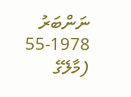ނަންބަރު 1978-55 (މާލޭގެ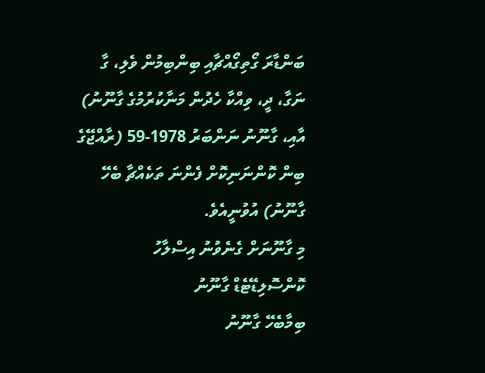ބަންޑާރަ ގޯތިގޯއްޗާއި ބިންބިމުން ވެލި، ގާ ނަގާ، ދީ، ވިއްކާ ހެދުން މަނާކުރުމުގެ ގާނޫނު) އާއި، ގާނޫނު ނަންބަރު 1978-59 (ރާއްޖޭގެ ބިން ކޮންނަނިކޮށް ފެންނަ ތަކެއްޗާ ބެހޭ ގާނޫނު) އުވުނީއެވެ.
މި ގާނޫނަށް ގެނެވުނު އިސްލާހު
ކޮންސޮލިޑޭޓެޑް ގާނޫނު
ބިމާބެހޭ ގާނޫނު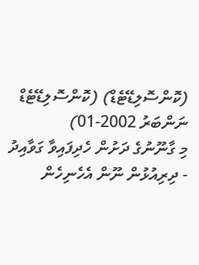(ކޮންސޮލިޑޭޓެޑް) (ކޮންސޮލިޑޭޓެޑް ނަންބަރު 2002-01)
މި ގާނޫނުގެ ދަށުން ހެދިފައިވާ ގަވާއިދު
- ދިރިއުޅުން ނޫން އެހެނިހެން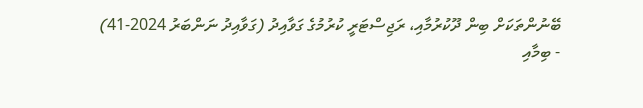ބޭނުންތަކަށް ބިން ދޫކުރުމާއި، ރަޖިސްޓަރީ ކުރުމުގެ ގަވާއިދު (ގަވާއިދު ނަންބަރު 2024-41)
- ބިމާއި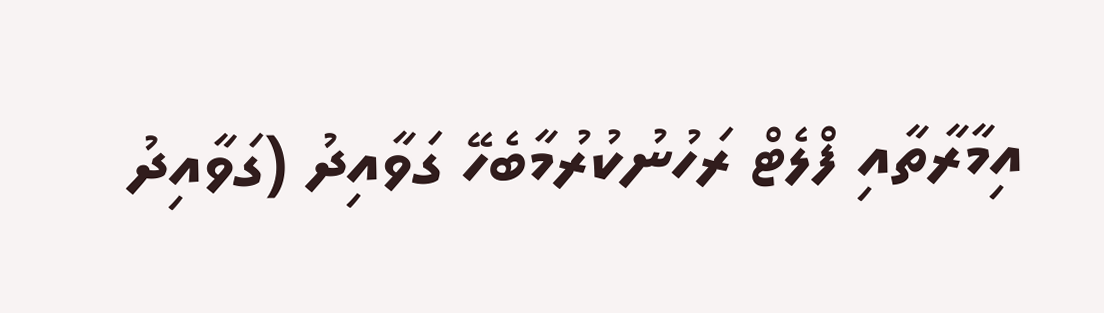އިމާރާތާއި ފްލެޓް ރަހުނުކުރުމާބެހޭ ގަވާއިދު (ގަވާއިދު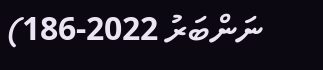ނަންބަރު 2022-186)